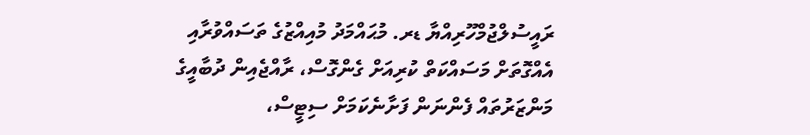ރައީސުލްޖުމްހޫރިއްޔާ ޑރ. މުޙައްމަދު މުއިއްޒުގެ ތަސައްވުރާއި އެއްގޮތަށް މަސައްކަތް ކުރިއަށް ގެންގޮސް، ރާއްޖެއިން ދުބާއީގެ މަންޒަރުތައް ފެންނަން ފަށާނެކަމަށް ސިޓީސް،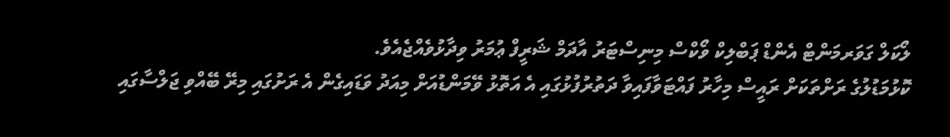ލޯކަލް ގަވަރމަންޓް އެންޑް ޕަބްލިކް ވޯކްސް މިނިސްޓަރު އާދަމް ޝަރީފް ޢުމަރު ވިދާޅުވެއްޖެއެވެ.
ކޮޅުމަޑުލުގެ ރަށްތަކަށް ރައީސް މިހާރު ފައްޓަވާފައިވާ ދަތުރުފުޅުގައި އެ އަތޮޅު ވޭމަންޑުއަށް މިއަދު ވަޑައިގެން އެ ރަށުގައި މިރޭ ބޭއްވި ޖަލްސާގައި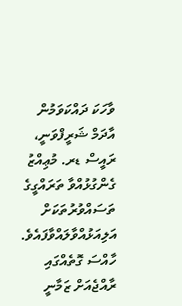ވާހަކަ ދައްކަވަމުން އާދަމް ޝަރީފްވަނީ، ރައީސް ޑރ. މުޢިއްޒު ގެންގުޅުއްވާ ތަރައްގީގެ ތަސައްވުރުތަކަށް އަލިއަޅުއްވާލައްވާފައެވެ.
ހާއްސަ ގޮތެއްގައި ރާއްޖެއަށް ޒަމާނީ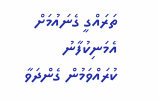ތަރައްގީ ގެނައުމަށް އެމަނިކުފާނު ކުރައްވަމުން ގެންދަވާ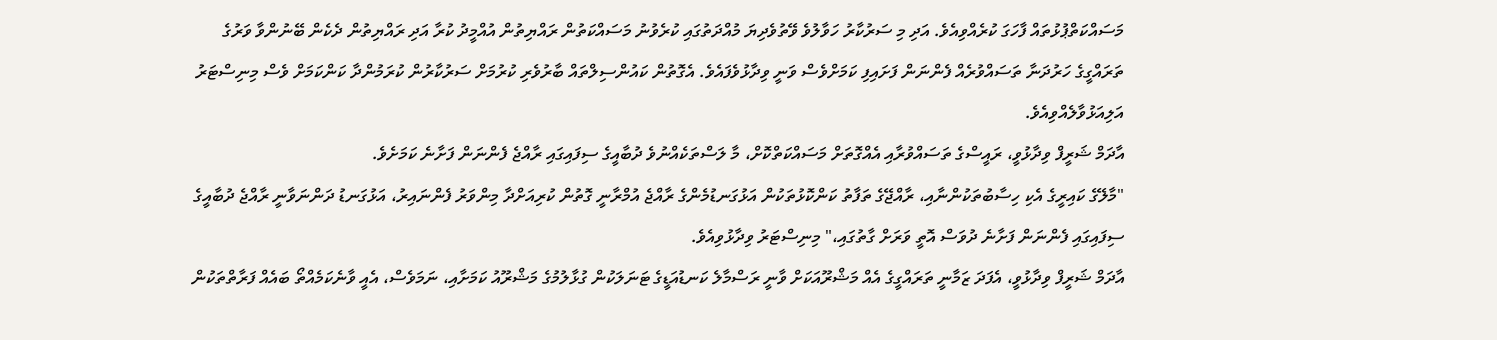މަސައްކަތްޕުޅުތައް ފާހަގަ ކުރެއްވިއެވެ. އަދި މި ސަރުކާރު ހަވާލުވެ ވޭތުވެދިޔަ މުއްދަތުގައި ކުރެވުނު މަސައްކަތުން ރައްޔިތުން އުއްމީދު ކުރާ އަދި ރައްޔިތުން ދެކެން ބޭނުންވާ ވަރުގެ ތަރައްގީގެ ހަރުދަނާ ތަސައްވުރެއް ފެންނަން ފަށައިފި ކަމަށްވެސް ވަނީ ވިދާޅުވެފައެވެ. އެގޮތުން ކައުންސިލްތައް ބާރުވެރި ކުރުމަށް ސަރުކާރުން ކުރަމުންދާ ކަންކަމަށް ވެސް މިނިސްޓަރު އަލިއަޅުވާލެއްވިއެވެ.
އާދަމް ޝަރީފް ވިދާޅުވީ، ރައީސްގެ ތަސައްވުރާއި އެއްގޮތަށް މަސައްކަތްކޮށް، މާ ލަސްތަކެއްނުވެ ދުބާއީގެ ސިފައިގައި ރާއްޖެ ފެންނަން ފަށާނެ ކަމަށެވެ.
"މާލޭގެ ކައިރީގެ އެކި ހިސާބުތަކުންނާއި، ރާއްޖޭގެ ތަފާތު ކަންކޮޅުތަކުން އަޅުގަނޑުމެންގެ ރާއްޖެ އުމްރާނީ ގޮތުން ކުރިއަށްދާ މިންވަރު ފެންނައިރު، އަޅުގަނޑު ދަންނަވާނީ ރާއްޖެ ދުބާއީގެ ސިފައިގައި ފެންނަން ފަށާނެ ދުވަސް އޮތީ ވަރަށް ގާތުގައި،" މިނިސްޓަރު ވިދާޅުވިއެވެ.
އާދަމް ޝަރީފް ވިދާޅުވީ، އެފަދަ ޒަމާނީ ތަރައްގީގެ އެއް މަޝްރޫއަކަށް ވާނީ ރަސްމާލެ ކަނޑުއަޑީގެ ޓަނަލަކުން ގުޅާލުމުގެ މަޝްރޫއު ކަމަށާއި، ނަމަވެސް، އެއީ ވާނެކަމެއްތޯ ބައެއް ފަރާތްތަކުން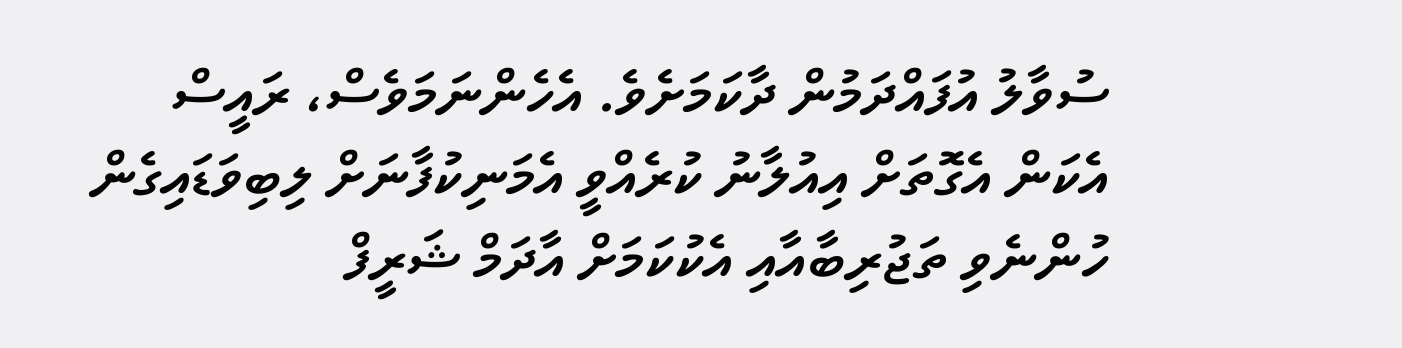ސުވާލު އުފައްދަމުން ދާކަމަށެވެ. އެހެންނަމަވެސް، ރައީސް އެކަން އެގޮތަށް އިއުލާނު ކުރެއްވީ އެމަނިކުފާނަށް ލިބިވަޑައިގެން ހުންނެވި ތަޖުރިބާއާއި އެކުކަމަށް އާދަމް ޝަރީފް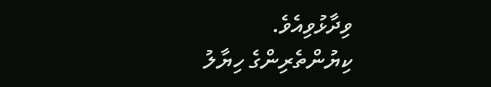ވިދާޅުވިއެވެ.
ކިޔުންތެރިންގެ ހިޔާލު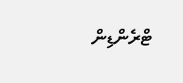ޓްރެންޑިން